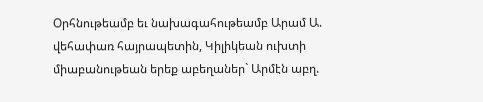Օրհնութեամբ եւ նախագահութեամբ Արամ Ա. վեհափառ հայրապետին, Կիլիկեան ուխտի միաբանութեան երեք աբեղաներ` Արմէն աբղ.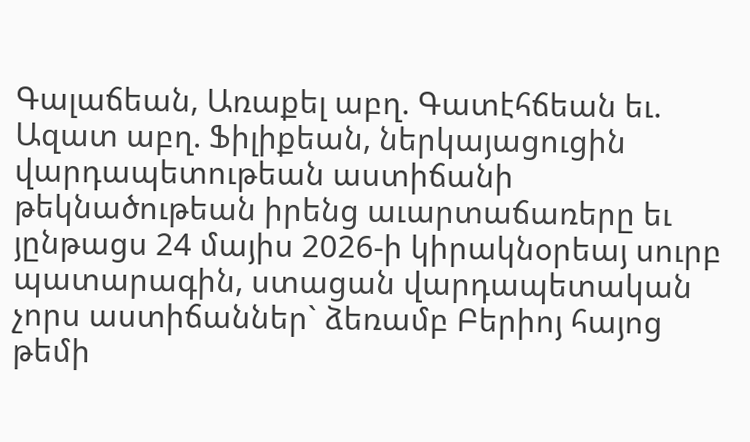Գալաճեան, Առաքել աբղ. Գատէհճեան եւ. Ազատ աբղ. Ֆիլիքեան, ներկայացուցին վարդապետութեան աստիճանի թեկնածութեան իրենց աւարտաճառերը եւ յընթացս 24 մայիս 2026-ի կիրակնօրեայ սուրբ պատարագին, ստացան վարդապետական չորս աստիճաններ` ձեռամբ Բերիոյ հայոց թեմի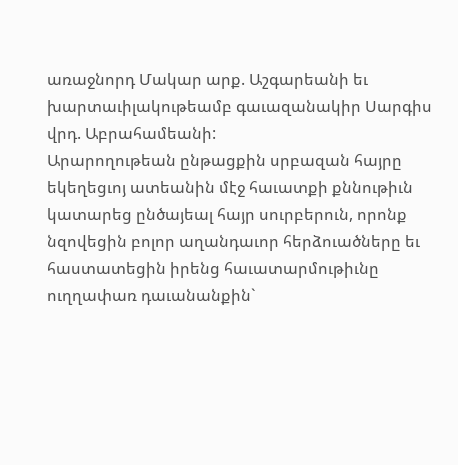առաջնորդ Մակար արք. Աշգարեանի եւ խարտաւիլակութեամբ գաւազանակիր Սարգիս վրդ. Աբրահամեանի:
Արարողութեան ընթացքին սրբազան հայրը եկեղեցւոյ ատեանին մէջ հաւատքի քննութիւն կատարեց ընծայեալ հայր սուրբերուն, որոնք նզովեցին բոլոր աղանդաւոր հերձուածները եւ հաստատեցին իրենց հաւատարմութիւնը ուղղափառ դաւանանքին`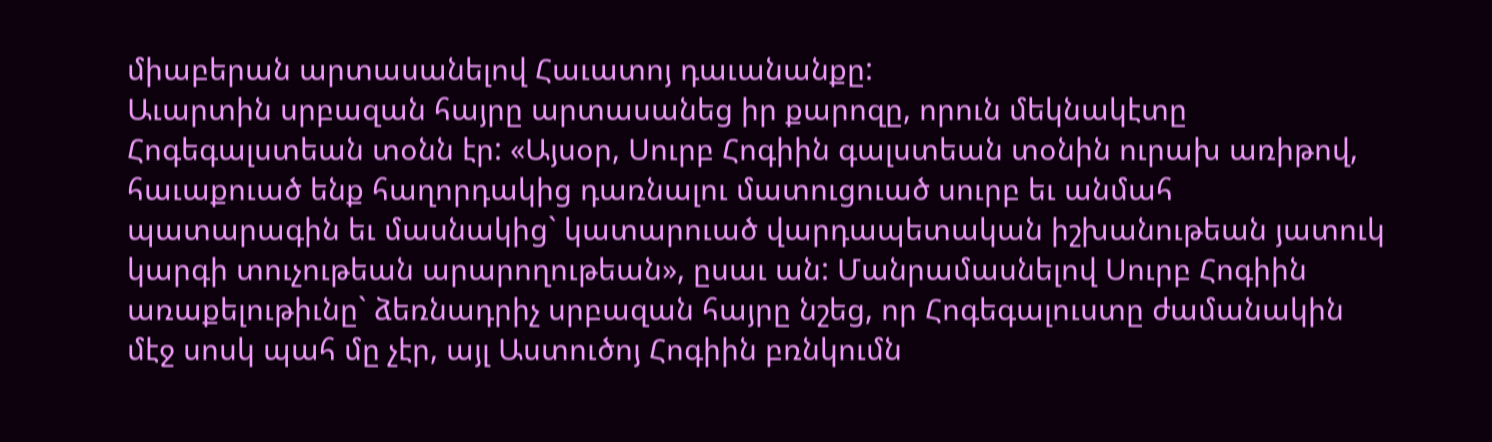միաբերան արտասանելով Հաւատոյ դաւանանքը:
Աւարտին սրբազան հայրը արտասանեց իր քարոզը, որուն մեկնակէտը Հոգեգալստեան տօնն էր: «Այսօր, Սուրբ Հոգիին գալստեան տօնին ուրախ առիթով, հաւաքուած ենք հաղորդակից դառնալու մատուցուած սուրբ եւ անմահ պատարագին եւ մասնակից` կատարուած վարդապետական իշխանութեան յատուկ կարգի տուչութեան արարողութեան», ըսաւ ան: Մանրամասնելով Սուրբ Հոգիին առաքելութիւնը` ձեռնադրիչ սրբազան հայրը նշեց, որ Հոգեգալուստը ժամանակին մէջ սոսկ պահ մը չէր, այլ Աստուծոյ Հոգիին բռնկումն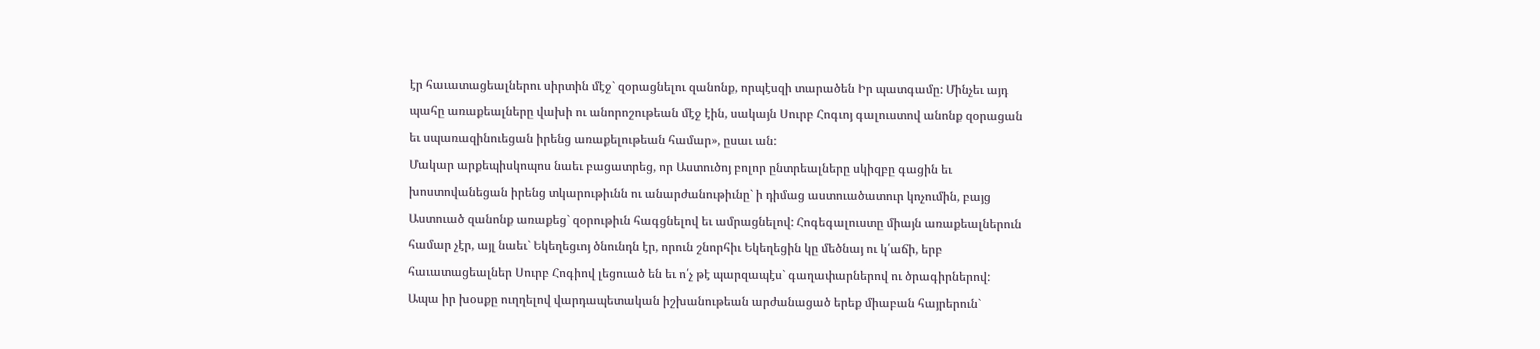էր հաւատացեալներու սիրտին մէջ` զօրացնելու զանոնք, որպէսզի տարածեն Իր պատգամը: Մինչեւ այդ պահը առաքեալները վախի ու անորոշութեան մէջ էին, սակայն Սուրբ Հոգւոյ գալուստով անոնք զօրացան եւ սպառազինուեցան իրենց առաքելութեան համար», ըսաւ ան:
Մակար արքեպիսկոպոս նաեւ բացատրեց, որ Աստուծոյ բոլոր ընտրեալները սկիզբը գացին եւ խոստովանեցան իրենց տկարութիւնն ու անարժանութիւնը` ի դիմաց աստուածատուր կոչումին, բայց Աստուած զանոնք առաքեց` զօրութիւն հագցնելով եւ ամրացնելով: Հոգեգալուստը միայն առաքեալներուն համար չէր, այլ նաեւ` Եկեղեցւոյ ծնունդն էր, որուն շնորհիւ Եկեղեցին կը մեծնայ ու կ՛աճի, երբ հաւատացեալներ Սուրբ Հոգիով լեցուած են եւ ո՛չ թէ պարզապէս` գաղափարներով ու ծրագիրներով:
Ապա իր խօսքը ուղղելով վարդապետական իշխանութեան արժանացած երեք միաբան հայրերուն`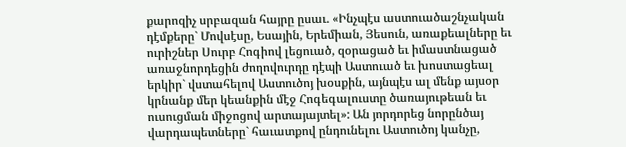քարոզիչ սրբազան հայրը ըսաւ. «Ինչպէս աստուածաշնչական դէմքերը` Մովսէսը, Եսային, Երեմիան, Յեսուն, առաքեալները եւ ուրիշներ Սուրբ Հոգիով լեցուած, զօրացած եւ իմաստնացած առաջնորդեցին ժողովուրդը դէպի Աստուած եւ խոստացեալ երկիր` վստահելով Աստուծոյ խօսքին, այնպէս ալ մենք այսօր կրնանք մեր կեանքին մէջ Հոգեգալուստը ծառայութեան եւ ուսուցման միջոցով արտայայտել»: Ան յորդորեց նորընծայ վարդապետները` հաւատքով ընդունելու Աստուծոյ կանչը,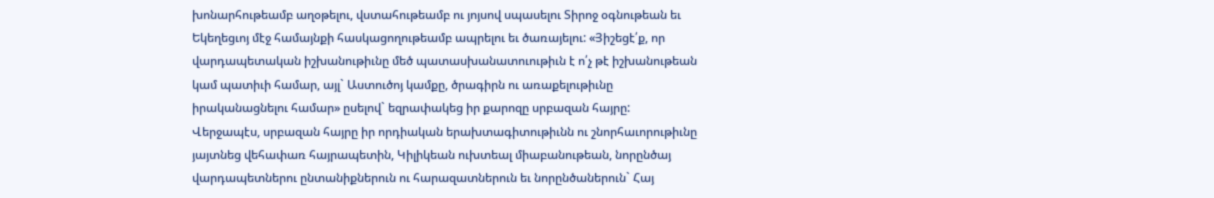խոնարհութեամբ աղօթելու, վստահութեամբ ու յոյսով սպասելու Տիրոջ օգնութեան եւ Եկեղեցւոյ մէջ համայնքի հասկացողութեամբ ապրելու եւ ծառայելու: «Յիշեցէ՛ք, որ վարդապետական իշխանութիւնը մեծ պատասխանատուութիւն է ո՛չ թէ իշխանութեան կամ պատիւի համար, այլ` Աստուծոյ կամքը, ծրագիրն ու առաքելութիւնը իրականացնելու համար» ըսելով` եզրափակեց իր քարոզը սրբազան հայրը:
Վերջապէս, սրբազան հայրը իր որդիական երախտագիտութիւնն ու շնորհաւորութիւնը յայտնեց վեհափառ հայրապետին, Կիլիկեան ուխտեալ միաբանութեան, նորընծայ վարդապետներու ընտանիքներուն ու հարազատներուն եւ նորընծաներուն` Հայ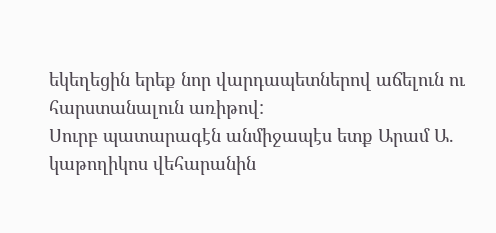եկեղեցին երեք նոր վարդապետներով աճելուն ու հարստանալուն առիթով:
Սուրբ պատարագէն անմիջապէս ետք Արամ Ա. կաթողիկոս վեհարանին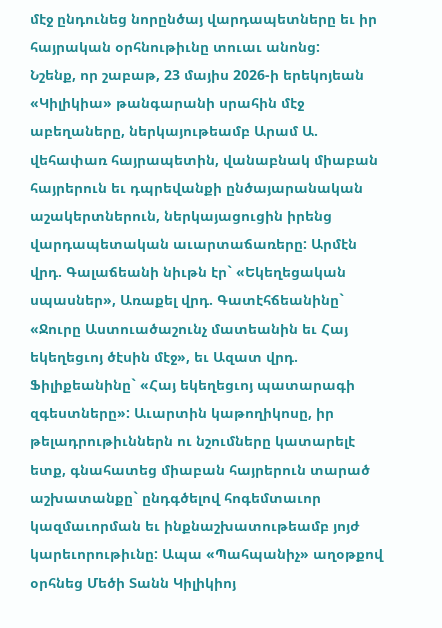մէջ ընդունեց նորընծայ վարդապետները եւ իր հայրական օրհնութիւնը տուաւ անոնց:
Նշենք, որ շաբաթ, 23 մայիս 2026-ի երեկոյեան «Կիլիկիա» թանգարանի սրահին մէջ աբեղաները, ներկայութեամբ Արամ Ա. վեհափառ հայրապետին, վանաբնակ միաբան հայրերուն եւ դպրեվանքի ընծայարանական աշակերտներուն, ներկայացուցին իրենց վարդապետական աւարտաճառերը: Արմէն վրդ. Գալաճեանի նիւթն էր` «Եկեղեցական սպասներ», Առաքել վրդ. Գատէհճեանինը` «Ջուրը Աստուածաշունչ մատեանին եւ Հայ եկեղեցւոյ ծէսին մէջ», եւ Ազատ վրդ. Ֆիլիքեանինը` «Հայ եկեղեցւոյ պատարագի զգեստները»: Աւարտին կաթողիկոսը, իր թելադրութիւններն ու նշումները կատարելէ ետք, գնահատեց միաբան հայրերուն տարած աշխատանքը` ընդգծելով հոգեմտաւոր կազմաւորման եւ ինքնաշխատութեամբ յոյժ կարեւորութիւնը: Ապա «Պահպանիչ» աղօթքով օրհնեց Մեծի Տանն Կիլիկիոյ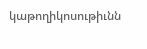կաթողիկոսութիւնն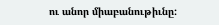ու անոր միաբանութիւնը: